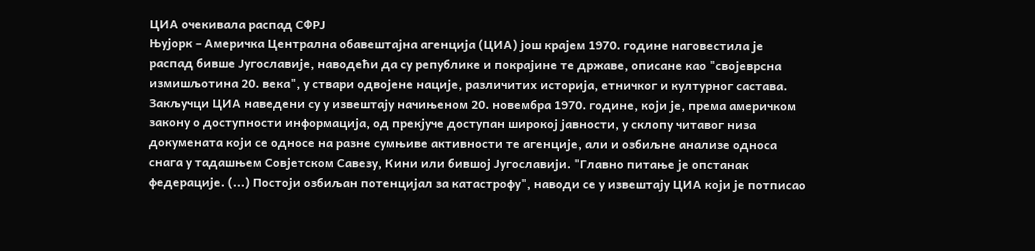ЦИА очекивала распад СФРЈ
Њујорк – Америчка Централна обавештајна агенција (ЦИА) још крајем 1970. године наговестила је распад бивше Југославије, наводећи да су републике и покрајине те државе, описане као "својеврсна измишљотина 20. века", у ствари одвојене нације, различитих историја, етничког и културног састава. Закључци ЦИА наведени су у извештају начињеном 20. новембра 1970. године, који је, према америчком закону о доступности информација, од прекјуче доступан широкој јавности, у склопу читавог низа докумената који се односе на разне сумњиве активности те агенције, али и озбиљне анализе односа снага у тадашњем Совјетском Савезу, Кини или бившој Југославији. "Главно питање је опстанак федерације. (...) Постоји озбиљан потенцијал за катастрофу", наводи се у извештају ЦИА који је потписао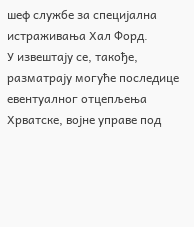шеф службе за специјална истраживања Хал Форд.
У извештају се, такође, разматрају могуће последице евентуалног отцепљења Хрватске, војне управе под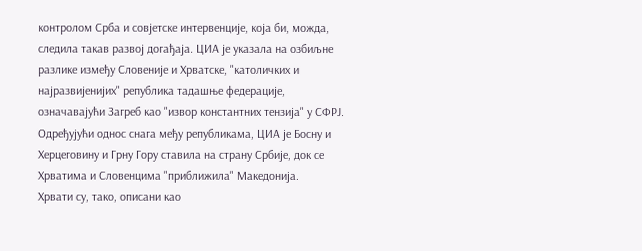контролом Срба и совјетске интервенције, која би, можда, следила такав развој догађаја. ЦИА је указала на озбиљне разлике између Словеније и Хрватске, "католичких и најразвијенијих" република тадашње федерације, означавајући Загреб као "извор константних тензија" у СФРЈ.
Одређујући однос снага међу републикама, ЦИА је Босну и Херцеговину и Грну Гору ставила на страну Србије, док се Хрватима и Словенцима "приближила" Македонија.
Хрвати су, тако, описани као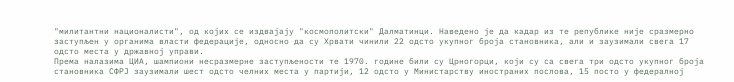"милитантни националисти", од којих се издвајају "космополитски" Далматинци. Наведено је да кадар из те републике није сразмерно заступљен у органима власти федерације, односно да су Хрвати чинили 22 одсто укупног броја становника, али и заузимали свега 17 одсто места у државној управи.
Према налазима ЦИА, шампиони несразмерне заступљености те 1970. године били су Црногорци, који су са свега три одсто укупног броја становника СФРЈ заузимали шест одсто челних места у партији, 12 одсто у Министарству иностраних послова, 15 посто у федералној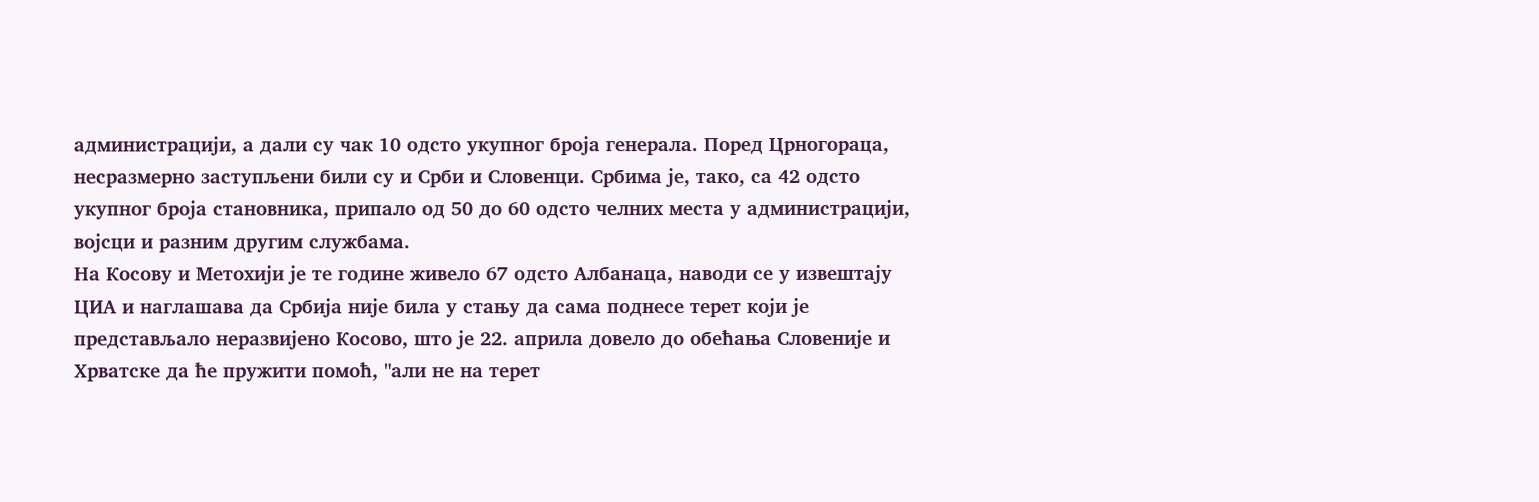администрацији, а дали су чак 10 одсто укупног броја генерала. Поред Црногораца, несразмерно заступљени били су и Срби и Словенци. Србима је, тако, са 42 одсто укупног броја становника, припало од 50 до 60 одсто челних места у администрацији, војсци и разним другим службама.
На Косову и Метохији је те године живело 67 одсто Албанаца, наводи се у извештају ЦИА и наглашава да Србија није била у стању да сама поднесе терет који је представљало неразвијено Косово, што је 22. априла довело до обећања Словеније и Хрватске да ће пружити помоћ, "али не на терет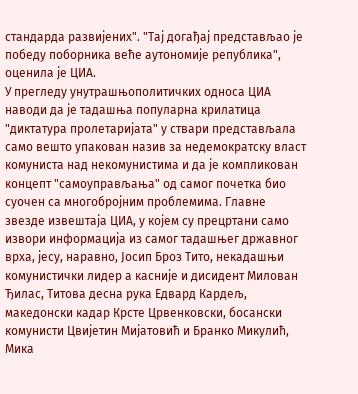стандарда развијених". "Тај догађај представљао је победу поборника веће аутономије република", оценила је ЦИА.
У прегледу унутрашњополитичких односа ЦИА наводи да је тадашња популарна крилатица "диктатура пролетаријата" у ствари представљала само вешто упакован назив за недемократску власт комуниста над некомунистима и да је компликован концепт "самоуправљања" од самог почетка био суочен са многобројним проблемима. Главне звезде извештаја ЦИА, у којем су прецртани само извори информација из самог тадашњег државног врха, јесу, наравно, Јосип Броз Тито, некадашњи комунистички лидер а касније и дисидент Милован Ђилас, Титова десна рука Едвард Кардељ, македонски кадар Крсте Црвенковски, босански комунисти Цвијетин Мијатовић и Бранко Микулић, Мика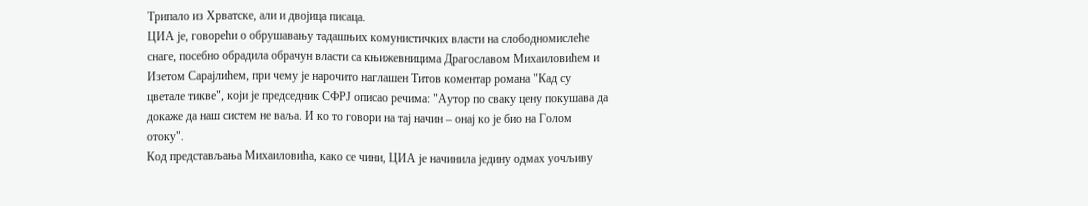Трипало из Хрватске, али и двојица писаца.
ЦИА је, говорећи о обрушавању тадашњих комунистичких власти на слободномислеће снаге, посебно обрадила обрачун власти са књижевницима Драгославом Михаиловићем и Изетом Сарајлићем, при чему је нарочито наглашен Титов коментар романа "Кад су цветале тикве", који је председник СФРЈ описао речима: "Аутор по сваку цену покушава да докаже да наш систем не ваља. И ко то говори на тај начин – онај ко је био на Голом отоку".
Код представљања Михаиловића, како се чини, ЦИА је начинила једину одмах уочљиву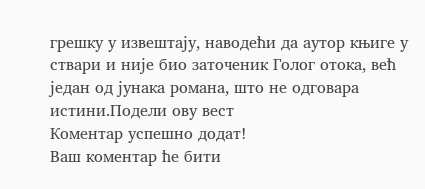грешку у извештају, наводећи да аутор књиге у ствари и није био заточеник Голог отока, већ један од јунака романа, што не одговара истини.Подели ову вест
Комeнтар успeшно додат!
Ваш комeнтар ћe бити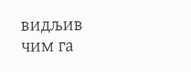видљив чим га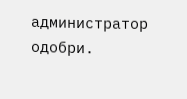администратор одобри.